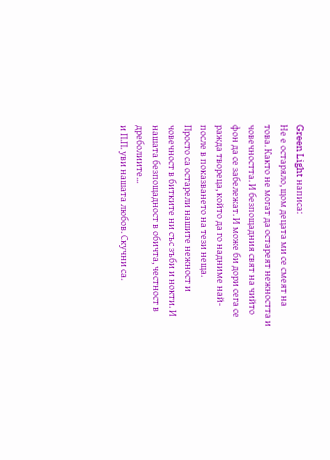Green Light написа:
Не е остаряло, щом децата ми се смеят на това. Както не могат да остареят нежността и човечността. И безпощадния свят на чийто фон да се забележат. И може би дори сега се ражда твореца, който да го надниме най- после в показването на тези неща.
Просто са остарели нашите нежност и човечност в битките ни със зъби и нокти. И нашата безпощадност в обичта, честност в дреболиите...
и П.П. уви нашата любов. Скучни са.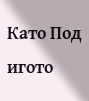Като Под игото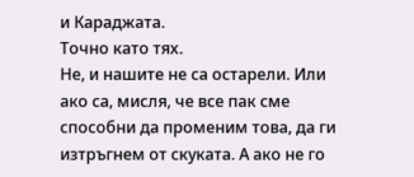и Караджата.
Точно като тях.
Не, и нашите не са остарели. Или ако са, мисля, че все пак сме способни да променим това, да ги изтръгнем от скуката. А ако не го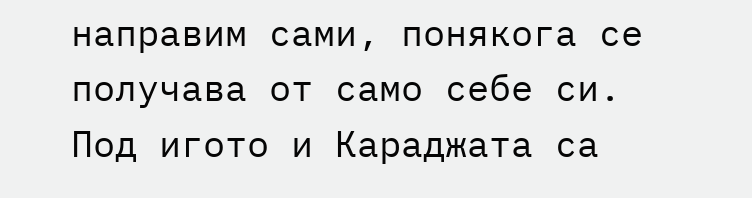направим сами, понякога се получава от само себе си.
Под игото и Караджата са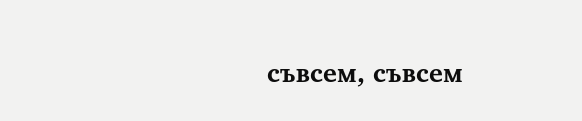съвсем, съвсем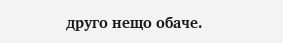друго нещо обаче.